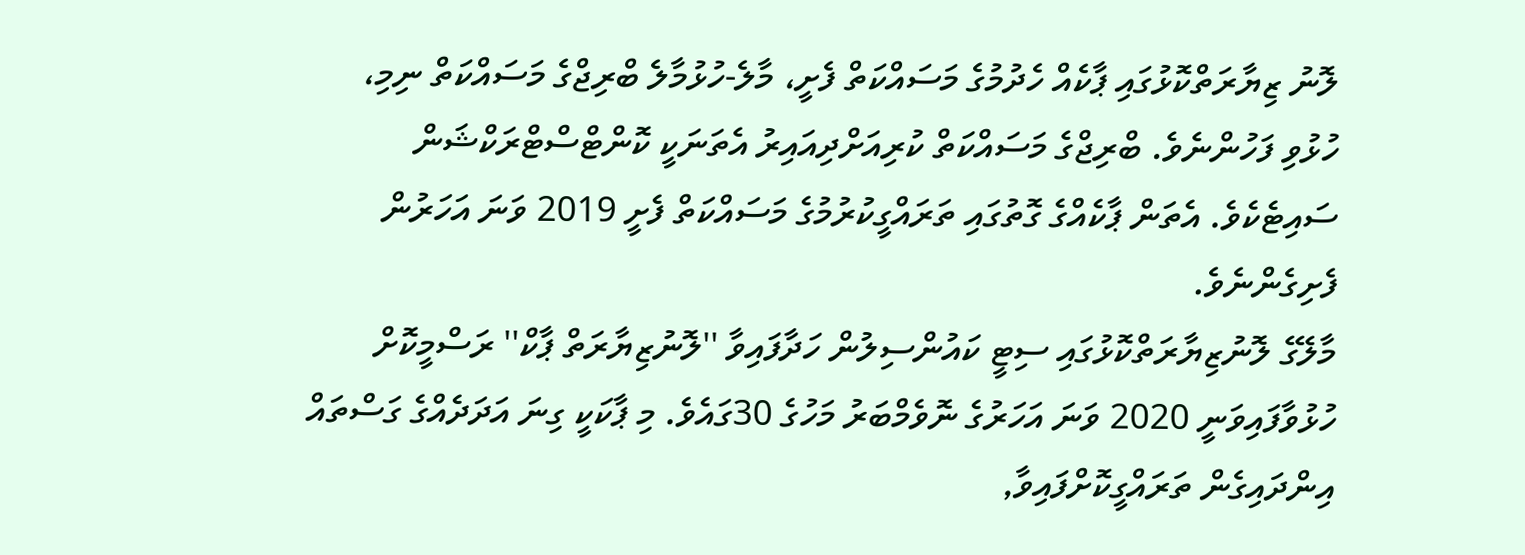ލޮނު ޒިޔާރަތްކޮޅުގައި ޕާކެއް ހެދުމުގެ މަސައްކަތް ފެށީ، މާލެ-ހުޅުމާލެ ބްރިޖްގެ މަސައްކަތް ނިމި، ހުޅުވި ފަހުންނެވެ. ބްރިޖްގެ މަސައްކަތް ކުރިއަށްދިއައިރު އެތަނަކީ ކޮންޓްސްޓްރަކްޝަން ސައިޓެކެވެ. އެތަން ޕާކެއްގެ ގޮތުގައި ތަރައްގީކުރުމުގެ މަސައްކަތް ފެށީ 2019 ވަނަ އަހަރުން ފެށިގެންނެވެ.
މާލޭގެ ލޮނުޒިޔާރަތްކޮޅުގައި ސިޓީ ކައުންސިލުން ހަދާފައިވާ ''ލޮނުޒިޔާރަތް ޕާކް'' ރަސްމީކޮށް ހުޅުވާފައިވަނީ 2020 ވަނަ އަހަރުގެ ނޮވެމްބަރު މަހުގެ 30ގައެވެ. މި ޕާކަކީ ގިނަ އަދަދެއްގެ ގަސްތައް އިންދައިގެން ތަރައްގީކޮށްފައިވާ,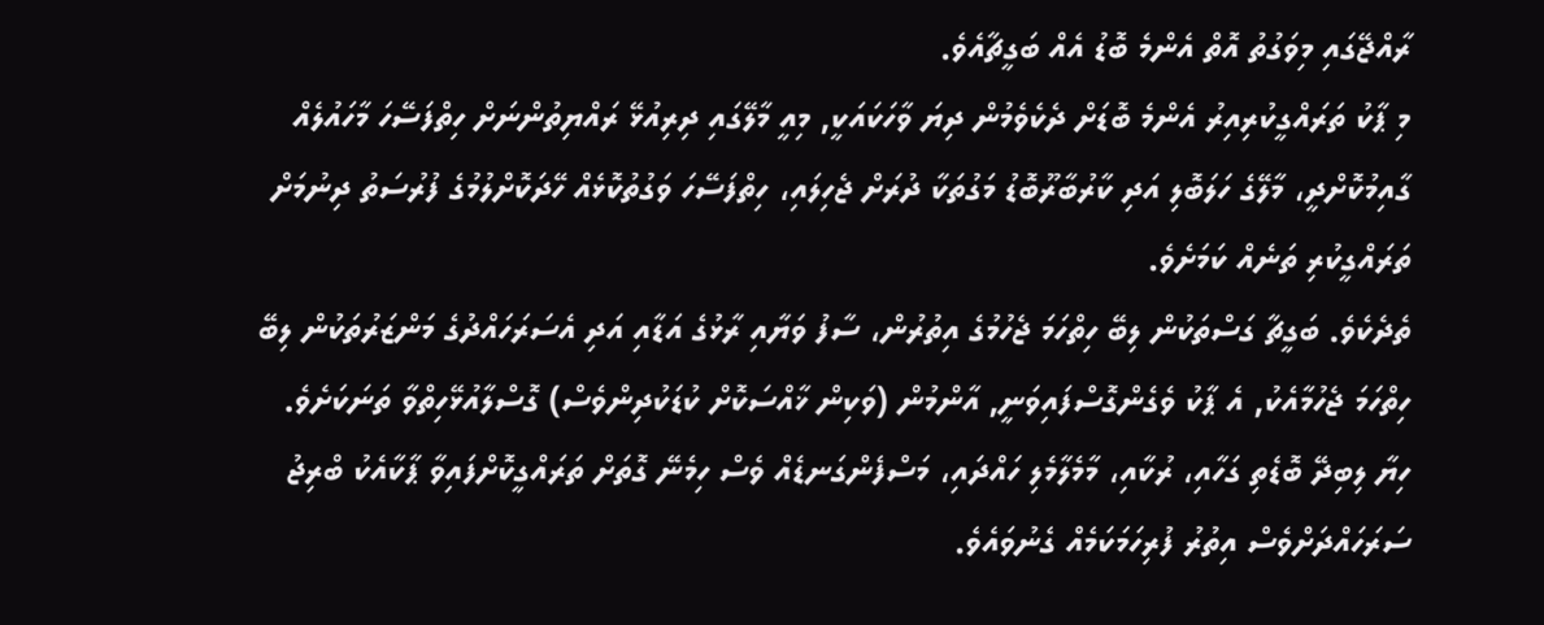ރާއްޖޭގައި މިވަގުތު އޮތް އެންމެ ބޮޑު އެއް ބަގީޗާއެވެ.
މި ޕާކު ތަރައްގީކުރިއިރު އެންމެ ބޮޑަށް ދެކެވެމުން ދިޔަ ވާހަކައަކީ, މިއީ މާލޭގައި ދިރިއުޅޭ ރައްޔިތުންނަށް ހިތްފަސޭހަ މާހައުލެއް ގާއިމުކޮށްދީ، މާލޭގެ ހަލަބޮލި އަދި ކާރުބާރޫބޮޑު މަގުތަކާ ދުރަށް ޖެހިލައި، ހިތްފަސޭހަ ވަގުތުކޮޅެއް ހޭދަކޮށްލުމުގެ ފުރުސަތު ދިނުމަށް ތަރައްގީކުރި ތަނެއް ކަމަށެވެ.
ތެދެކެވެ. ބަގީޗާ ގަސްތަކުން ލިބޭ ހިތްހަމަ ޖެހުމުގެ އިތުރުން، ސާފު ވަޔާއި ރާޅުގެ އަޑާއި އަދި އެސަރަހައްދުގެ މަންޒަރުތަކުން ލިބޭ ހިތްހަމަ ޖެހުމާއެކު, އެ ޕާކު ވެގެންގޮސްފައިވަނީ, އާންމުން (ވަކިން ޚާއްސަކޮށް ކުޑަކުދިންވެސް) ގޮސްލާއުޅޭހިތްވާ ތަނަކަށެވެ. ހިޔާ ލިބިދޭ ބޮޑެތި ގަހާއި، ރުކާއި، މާމެލާމެލި ހައްދައި، މަސްފެންގަނޑެއް ވެސް ހިމެނޭ ގޮތަށް ތަރައްގީކޮށްފައިވާ ޕާކާއެކު ބްރިޖު ސަރަހައްދަށްވެސް އިތުރު ފުރިހަމަކަމެއް ގެނުވައެވެ.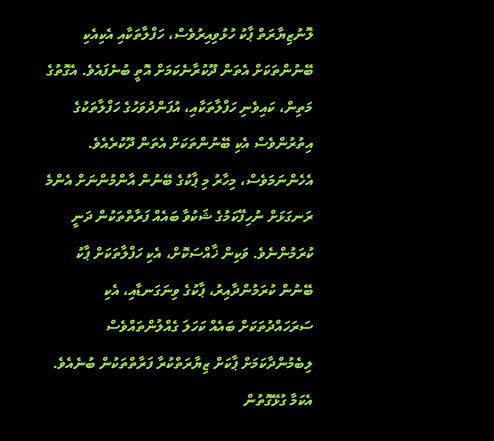ލޮނުޒިޔާރަތް ޕާކު ހުޅުވިއިރުވެސް، ހަފްލާތަކާއި އެކިއެކި ބޭނުންތަކަށް އެތަން ދޫކުރާނެކަމަށް އޮތީ ބުނެފައެވެ. އެގޮތުގެ މަތިން، ކައިވެނި ހަފްލާތަކާއި، އުފަންދުވަހުގެ ހަފްލާތަކުގެ އިތުރުންވެސް އެކި ބޭނުންތަކަށް އެތަން ދޫކުރެއެވެ.
އެހެންނަމަވެސް، މިހާރު މި ޕާކުގެ ބޭނުން އާންމުންނަށް އެންމެ ރަނގަޅަށް ނުހިފޭކަމުގެ ޝަކުވާ ބައެއް ފަރާތްތަކުން ދަނީ ކުރަމުންނެވެ. ވަކިން ޚާއްސަކޮށް، އެކި ހަފްލާތަކަށް ޕާކު ބޭނުން ކުރަމުންދާއިރު، ޕާކުގެ ވިނަގަނޑާއި، އެކި ސަރަހައްދުތަކަށް ބައެއް ކަހަލަ ގެއްލުންތައްވެސް ލިބެމުންދާކަމަށް ޕާކަށް ޒިޔާރަތްކުރާ ފަރާތްތަކުން ބުނެއެވެ.
އެކަމާ ގުޅޭގޮތުން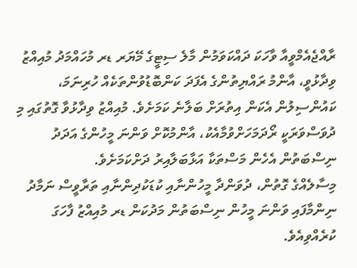ރާއްޖެއެމްވީއާ ވާހަކަ ދައްކަވަމުން މާލެ ސިޓީގެ މޭޔަރ ޑރ މުހައްމަދު މުއިއްޒު ވިދާޅުވީ، އާންމު ރައްޔިތުންގެ އެފަދަ ކަންބޮޑުވުންތަކެއް ހުރިނަމަ، ކައުންސިލުން އެކަން އިތުރަށް ބަލާނެ ކަމަށެވެ. މުއިއްޒު ވިދާޅުވާ ގޮތުގައި މި ދުވަސްވަރަކީ ރޯދަމަހަށްވުމާއެކު، އާންމުކޮށް ވަންނަ މީހުންގެ އަދަދު ނިސްބަތުން އެހެން މަސްތަކާ އަޅާބަލާއިރު ދަށްކަމަށެވެ.
މިސާލެއްގެ ގޮތުން، ދުވަންދާ މީހުންނާއި ކުޑަކުދިންނާއި ތަރާވީސް ނަމާދު ނިންމާފައި ވަންނަ މީހުން ނިސްބަތުން މަދުކަން ޑރ މުއިއްޒު ފާހަގަ ކުރެއްވިއެވެ.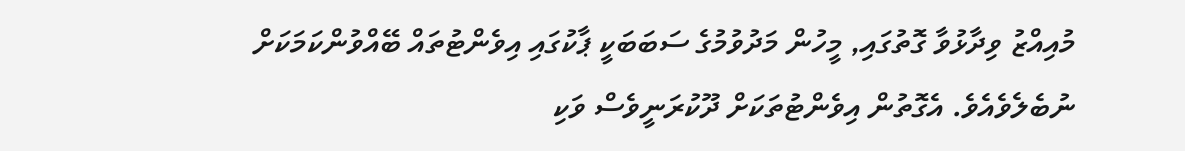މުއިއްޒު ވިދާޅުވާ ގޮތުގައި, މީހުން މަދުވުމުގެ ސަބަބަކީ ޕާކުގައި އިވެންޓުތައް ބޭއްވުންކަމަކަށް ނުބެލެވެއެވެ. އެގޮތުން އިވެންޓުތަކަށް ދޫކުރަނީވެސް ވަކި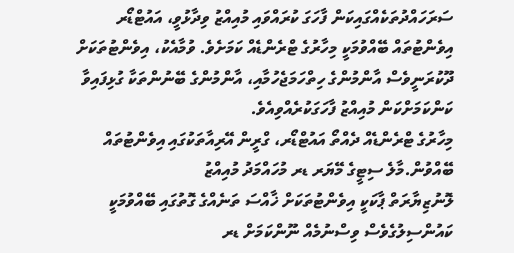ސަރަހައްދުތަކެއްގައިކަން ފާހަގަ ކުރައްވައި މުއިއްޒު ވިދާޅުވީ، އައުޓްޑޯރ އިވެންޓުތައް ބޭއްވުމަކީ މިހާރުގެ ޓްރެންޑެއް ކަމަށެވެ. ވުމާއެކު، އިވެންޓުތަކަށް ދޫކުރަނީވެސް އާންމުންގެ ހިތްހަމަޖެހުމާއި، އާންމުންގެ ބޭނުންތަކާ ގުޅިފައިވާ ކަންކަމަށްކަން މުއިއްޒު ފާހަގަކުރެއްވިއެވެ.
މިހާރުގެ ޓްރެންޑެއް ދެއްތޯ އައުޓްޑޯރ، ގްރީން އޭރިއާތަކުގައި އިވެންޓުތައް ބޭއްވުން.މާލެ ސިޓީގެ މޭޔަރ ޑރ މުހައްމަދު މުއިއްޒު
ލޮނުޒިޔާރަތް ޕާކަކީ އިވެންޓުތަކަށް ޚާއްސަ ތަނެއްގެ ގޮތުގައި ބޭއްވުމަކީ ކައުންސިލުގެވެސް ވިސްނުމެއް ނޫންކަމަށް ޑރ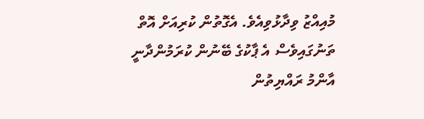މުއިއްޒު ވިދާޅުވިއެވެ. އެގޮތުން ކުރިއަށް އޮތް ތަނުގައިވެސް އެ ޕާކުގެ ބޭނުން ކުރަމުންދާނީ އާންމު ރައްޔިތުން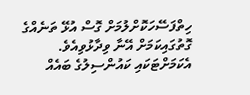ހިތްފަސޭހަކޮށްލުމަށް ގޮސް އުޅޭ ތަނެއްގެ ގޮތުގައިކަމަށް އޭނާ ވިދާޅުވިއެވެ.
އެކަމަށްޓަކައި ކައުންސިލުގެ ބައެއް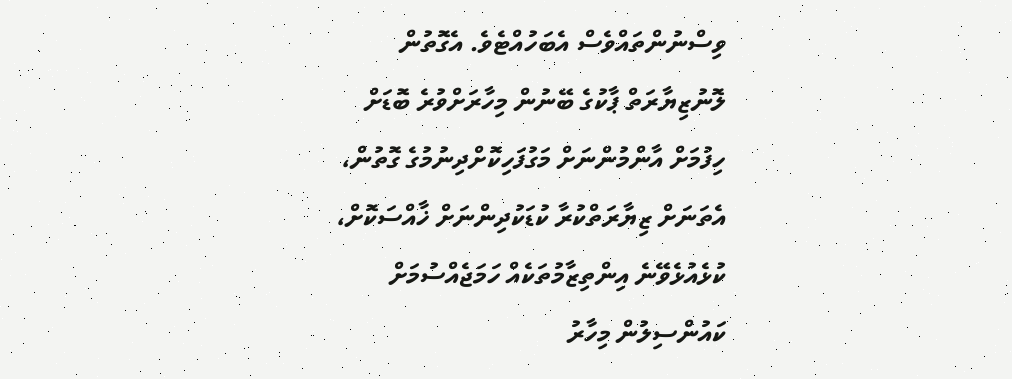ވިސްނުންތައްވެސް އެބަހުއްޓެވެ. އެގޮތުން ލޮނުޒިޔާރަތް ޕާކުގެ ބޭނުން މިހާރަށްވުރެ ބޮޑަށް ހިފުމަށް އާންމުންނަށް މަގުފަހިކޮށްދިނުމުގެ ގޮތުން، އެތަނަށް ޒިޔާރަތްކުރާ ކުޑަކުދިންނަށް ޚާއްސަކޮށް، ކުޅެއުޅެވޭނެ އިންތިޒާމުތަކެއް ހަމަޖެއްސުމަށް ކައުންސިލުން މިހާރު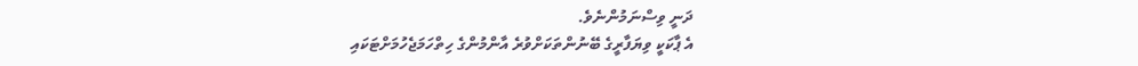ދަނީ ވިސްނަމުންނެވެ.
އެ ޕާކަކީ ވިޔަފާރީގެ ބޭނުންތަކަށްވުރެ އާންމުންގެ ހިތްހަމަޖެހުމަށްޓަކައި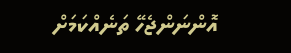އޮންނަންޖެހޭ ތަނެއްކަމަށް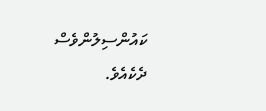ކައުންސިލުންވެސް ދެކެއެވެ.